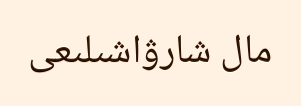مال شارۋاشىلىعى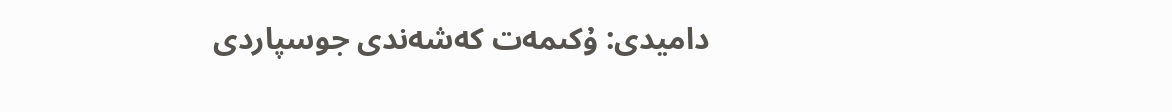داميدى: ۇكىمەت كەشەندى جوسپاردى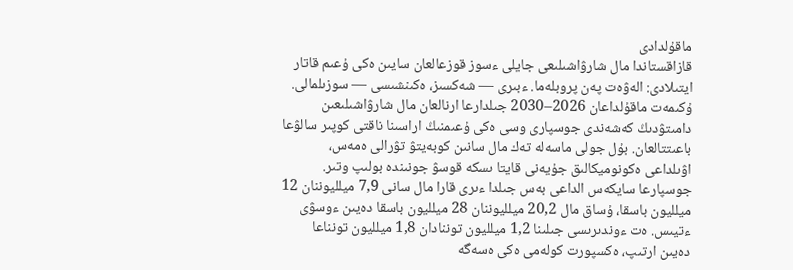ماقۇلدادى
قازاقستاندا مال شارۋاشىلىعى جايلى ءسوز قوزعالعان سايىن ەكى ۇعىم قاتار ايتىلادى: الەۋەت پەن پروبلەما. ءبىرى — شەكسىز، ەكىنشىسى — سوزىلمالى. ۇكىمەت ماقۇلداعان 2026–2030 جىلدارعا ارنالعان مال شارۋاشىلىعىن دامىتۋدىڭ كەشەندى جوسپارى وسى ەكى ۇعىمنىڭ اراسىنا ناقتى كوپىر سالۋعا باعىتتالعان. بۇل جولى ماسەلە تەك مال سانىن كوبەيتۋ تۋرالى ەمەس، اۋىلداعى ەكونوميكالىق جۇيەنى قايتا ىسكە قوسۋ جونىندە بولىپ وتىر.
جوسپارعا سايكەس الداعى بەس جىلدا ءىرى قارا مال سانى 7,9 ميلليوننان 12 ميلليون باسقا، ۇساق مال 20,2 ميلليوننان 28 ميلليون باسقا دەيىن ءوسۋى ءتيىس. ەت ءوندىرىسى جىلىنا 1,2 ميلليون توننادان 1,8 ميلليون تونناعا دەيىن ارتىپ، ەكسپورت كولەمى ەكى ەسەگە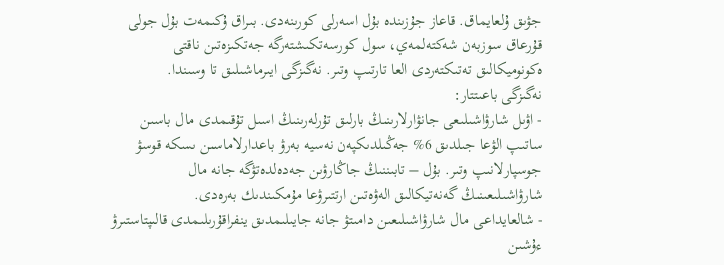جۋىق ۇلعايماق. قاعاز جۇزىندە بۇل اسەرلى كورىنەدى. بىراق ۇكىمەت بۇل جولى قۇرعاق سوزبەن شەكتەلمەي، سول كورسەتكىشتەرگە جەتكىزەتىن ناقتى ەكونوميكالىق تەتىكتەردى العا تارتىپ وتىر. نەگىزگى ايىرماشىلىق تا وسىندا.
نەگىزگى باعىتتار:
- اۋىل شارۋاشىلىعى جانۋارلارىنىڭ بارلىق تۇرلەرىنىڭ اسىل تۇقىمدى مال باسىن ساتىپ الۋعا جىلدىق 6% جەڭىلدىكپەن نەسيە بەرۋ باعدارلاماسىن ىسكە قوسۋ جوسپارلانىپ وتىر. بۇل – تابىننىڭ جاڭارۋىن جەدەلدەتۋگە جانە مال شارۋاشىلىعىنىڭ گەنەتيكالىق الەۋەتىن ارتتىرۋعا مۇمكىندىك بەرەدى.
- شالعايداعى مال شارۋاشىلىعىن دامىتۋ جانە جايىلىمدىق ينفراقۇرىلىمدى قالىپتاستىرۋ ءۇشىن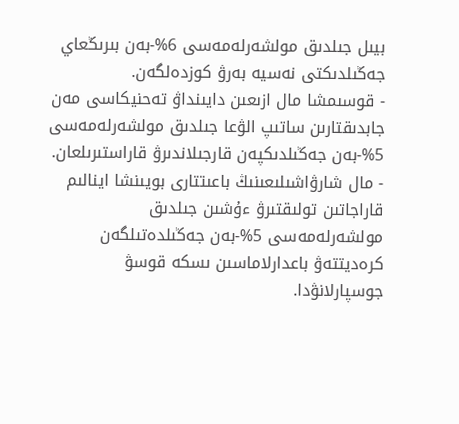بيىل جىلدىق مولشەرلەمەسى 6%-بەن بىرىڭعاي جەڭىلدىكتى نەسيە بەرۋ كوزدەلگەن.
- قوسىمشا مال ازىعىن دايىنداۋ تەحنيكاسى مەن جابدىقتارىن ساتىپ الۋعا جىلدىق مولشەرلەمەسى 5%-بەن جەڭىلدىكپەن قارجىلاندىرۋ قاراستىرىلعان.
- مال شارۋاشىلىعىنىڭ باعىتتارى بويىنشا اينالىم قاراجاتىن تولىقتىرۋ ءۇشىن جىلدىق مولشەرلەمەسى 5%-بەن جەڭىلدەتىلگەن كرەديتتەۋ باعدارلاماسىن ىسكە قوسۋ جوسپارلانۋدا.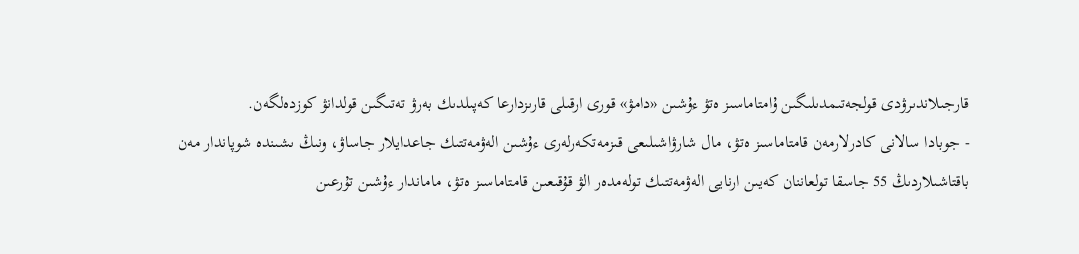قارجىلاندىرۋدى قولجەتىمدىلىگىن ۇامتاماسىز ەتۋ ءۇشىن «دامۋ» قورى ارقىلى قارىزدارعا كەپىلدىك بەرۋ تەتىگىن قولدانۋ كوزدەلگەن.
- جوبادا سالانى كادرلارمەن قامتاماسىز ەتۋ، مال شارۋاشىلىعى قىزمەتكەرلەرى ءۇشىن الەۋمەتتىك جاعدايلار جاساۋ، ونىڭ ىشىندە شوپاندار مەن باقتاشىلاردىڭ 55 جاسقا تولعاننان كەيىن ارنايى الەۋمەتتىك تولەمدەر الۋ قۇقىعىن قامتاماسىز ەتۋ، ماماندار ءۇشىن تۇرعىن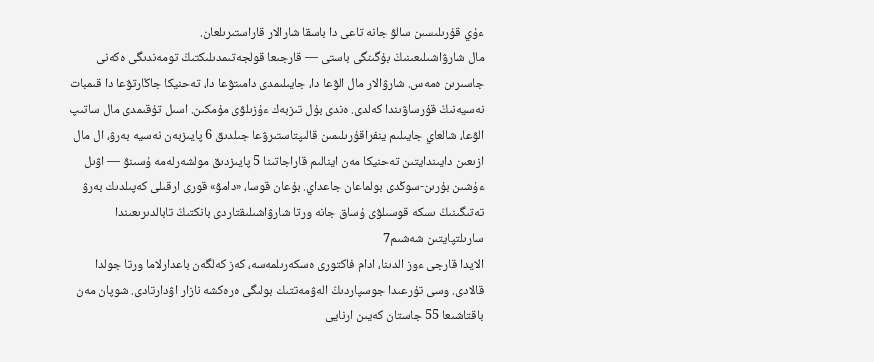ءۇي قۇرىلىسىن سالۋ جانە تاعى دا باسقا شارالار قاراستىرىلعان.
مال شارۋاشىلىعىنىڭ بۇگىنگى باستى — قارجىعا قولجەتىمدىلىكتىڭ تومەندىگى ەكەنى جاسىرىن ەمەس. شارۋالار مال الۋعا دا، جايىلىمدى دامىتۋعا دا، تەحنيكا جاڭارتۋعا دا قىمبات نەسيەنىڭ قۇرساۋىندا كەلدى. ەندى بۇل تىزبەك ءۇزىلۋى مۇمكىن. اسىل تۇقىمدى مال ساتىپ الۋعا، شالعاي جايىلىم ينفراقۇرىلىمىن قالىپتاستىرۋعا جىلدىق 6 پايىزبەن نەسيە بەرۋ، ال مال ازىعىن دايىندايتىن تەحنيكا مەن اينالىم قاراجاتىنا 5 پايىزدىق مولشەرلەمە ۇسىنۋ — اۋىل ءۇشىن بۇرىن-سوڭدى بولماعان جاعداي. بۇعان قوسا، «دامۋ» قورى ارقىلى كەپىلدىك بەرۋ تەتىگىنىڭ ىسكە قوسىلۋى ۇساق جانە ورتا شارۋاشىلىقتاردى بانكتىڭ تابالدىرىعىندا سارىلتپايتىن شەشىم7
الايدا قارجى ءوز الدىنا، ادام فاكتورى ەسكەرىلمەسە، كەز كەلگەن باعدارلاما ورتا جولدا قالادى. وسى تۇرعىدا جوسپاردىڭ الەۋمەتتىك بولىگى ەرەكشە نازار اۋدارتادى. شوپان مەن باقتاشىعا 55 جاستان كەيىن ارنايى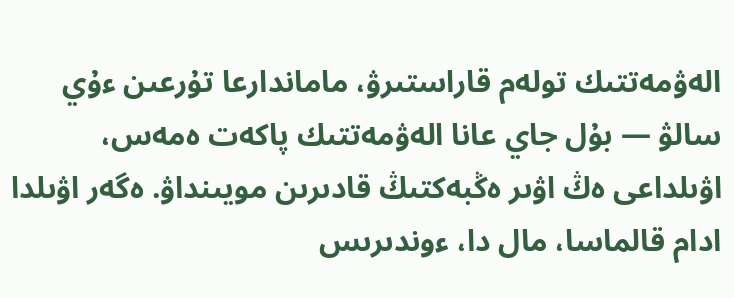الەۋمەتتىك تولەم قاراستىرۋ، ماماندارعا تۇرعىن ءۇي سالۋ — بۇل جاي عانا الەۋمەتتىك پاكەت ەمەس، اۋىلداعى ەڭ اۋىر ەڭبەكتىڭ قادىرىن مويىنداۋ. ەگەر اۋىلدا ادام قالماسا، مال دا، ءوندىرىس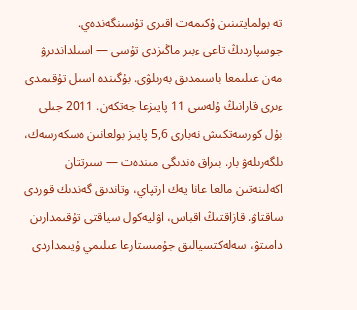تە بولمايتىنىن ۇكىمەت اقىرى تۇسىنگەندەي.
جوسپاردىڭ تاعى ءبىر ماڭىزدى تۇسى — اسىلداندىرۋ مەن عىلىمعا باسىمدىق بەرىلۋى. بۇگىندە اسىل تۇقىمدى ءىرى قارانىڭ ۇلەسى 11 پايىزعا جەتكەن. 2011 جىلى بۇل كورسەتكىش نەبارى 5,6 پايىز بولعانىن ەسكەرسەك، ىلگەرىلەۋ بار. بىراق ەندىگى مىندەت — سىرتتان اكەلىنەتىن مالعا عانا يەك ارتپاي، وتاندىق گەندىك قوردى ساقتاۋ. قازاقتىڭ اقباس، اۋليەكول سياقتى تۇقىمدارىن دامىتۋ، سەلەكتسيالىق جۇمىستارعا عىلىمي ۇيىمداردى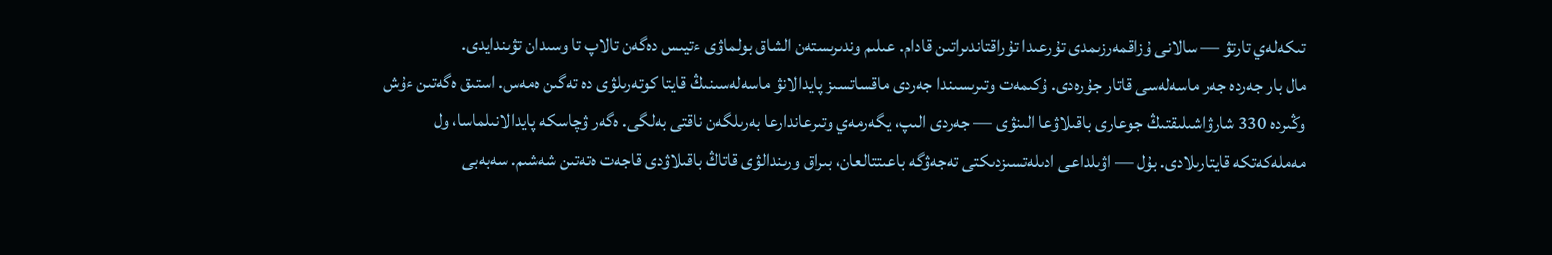تىكەلەي تارتۋ — سالانى ۇزاقمەرزىمدى تۇرعىدا تۇراقتاندىراتىن قادام. عىلىم وندىرىستەن الشاق بولماۋى ءتيىس دەگەن تالاپ تا وسىدان تۋىندايدى.
مال بار جەردە جەر ماسەلەسى قاتار جۇرەدى. ۇكىمەت وتىرىسىندا جەردى ماقساتسىز پايدالانۋ ماسەلەسىنىڭ قايتا كوتەرىلۋى دە تەگىن ەمەس. استىق ەگەتىن ءۇش وڭىردە 330 شارۋاشىلىقتىڭ جوعارى باقىلاۋعا الىنۋى — جەردى الىپ، يگەرمەي وتىرعاندارعا بەرىلگەن ناقتى بەلگى. ەگەر ۋچاسكە پايدالانىلماسا، ول مەملەكەتكە قايتارىلادى. بۇل — اۋىلداعى ادىلەتسىزدىكتى تەجەۋگە باعىتتالعان، بىراق ورىندالۋى قاتاڭ باقىلاۋدى قاجەت ەتەتىن شەشىم. سەبەبى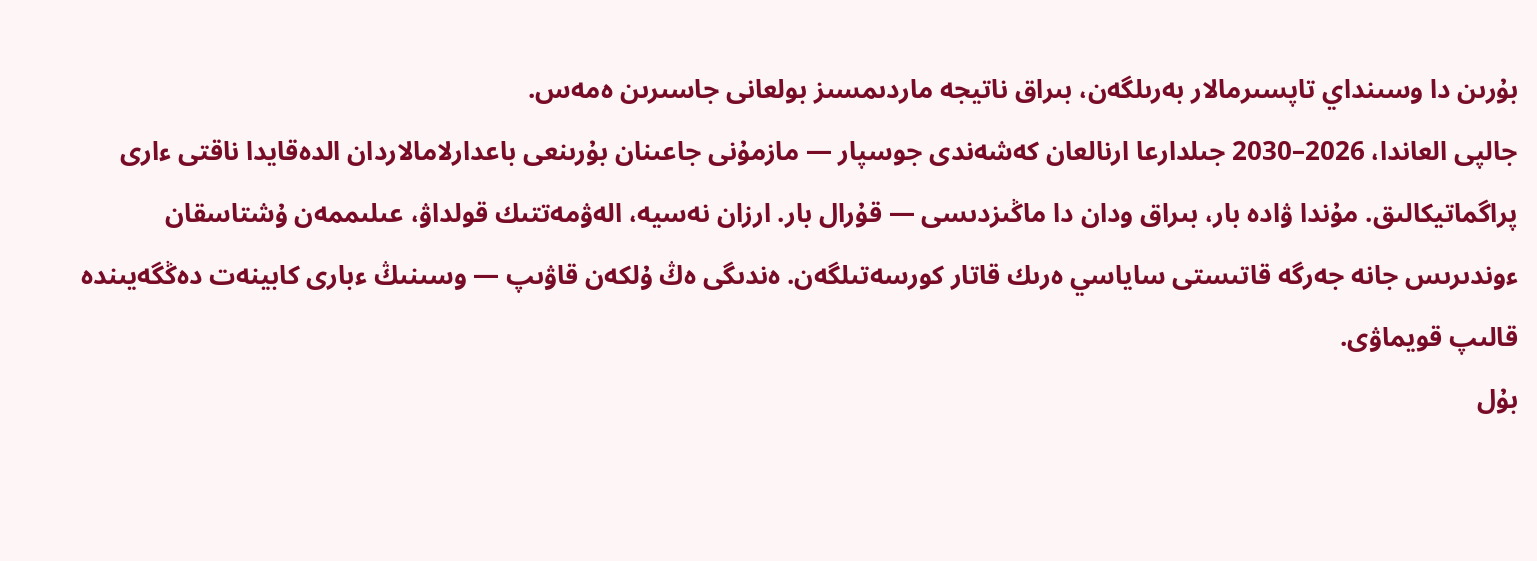بۇرىن دا وسىنداي تاپسىرمالار بەرىلگەن، بىراق ناتيجە ماردىمسىز بولعانى جاسىرىن ەمەس.
جالپى العاندا، 2026–2030 جىلدارعا ارنالعان كەشەندى جوسپار — مازمۇنى جاعىنان بۇرىنعى باعدارلامالاردان الدەقايدا ناقتى ءارى پراگماتيكالىق. مۇندا ۋادە بار، بىراق ودان دا ماڭىزدىسى — قۇرال بار. ارزان نەسيە، الەۋمەتتىك قولداۋ، عىلىممەن ۇشتاسقان ءوندىرىس جانە جەرگە قاتىستى ساياسي ەرىك قاتار كورسەتىلگەن. ەندىگى ەڭ ۇلكەن قاۋىپ — وسىنىڭ ءبارى كابينەت دەڭگەيىندە قالىپ قويماۋى.
بۇل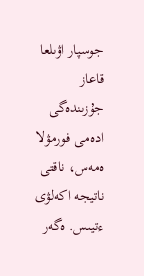جوسپار اۋىلعا قاعاز جۇزىندەگى ادەمى فورمۋلا ەمەس، ناقتى ناتيجە اكەلۋى ءتيىس. ەگەر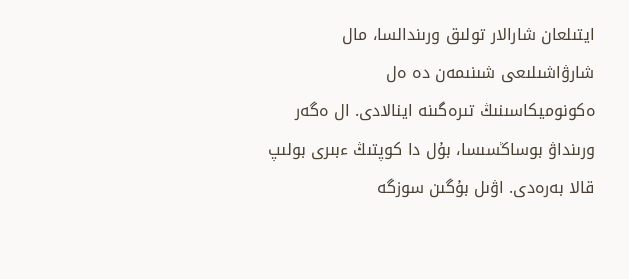ايتىلعان شارالار تولىق ورىندالسا، مال شارۋاشىلىعى شىنىمەن دە ەل ەكونوميكاسىنىڭ تىرەگىنە اينالادى. ال ەگەر ورىنداۋ بوساڭسىسا، بۇل دا كوپتىڭ ءبىرى بولىپ قالا بەرەدى. اۋىل بۇگىن سوزگە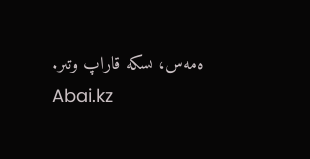ەمەس، ىسكە قاراپ وتىر.
Abai.kz